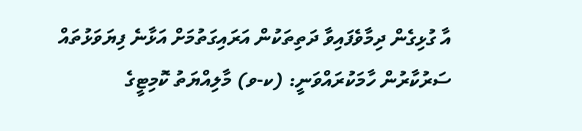އާ ގުޅިގެން ދިމާވެފައިވާ ދަތިތަކުން އަރައިގަތުމަށް އަޅާނެ ފިޔަވަޅުތައް ސަރުކާރުން ހާމަކުރައްވަނީ: (ކ-ވ) މާލިއްޔަތު ކޮމިޓީގެ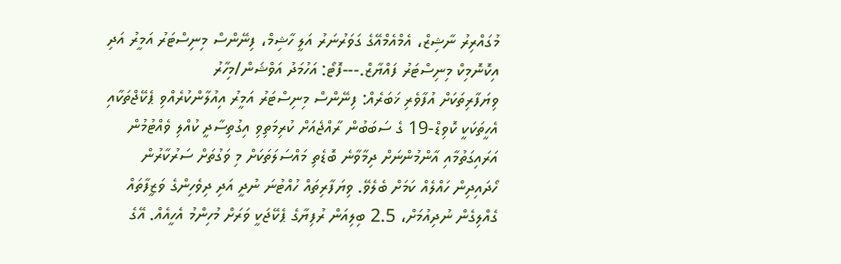މުގައްރިރު ނާޝިޒް، އެމްއެމްއޭގެ ގަވަރުނަރު އަލީ ހާޝިމް، ފިނޭންސް މިނިސްޓަރު އަމީރު އަދި އިކޮނޮމިކް މިނިސްޓަރު ފައްޔާޒް.---ފޮޓޯ: އަހުމަދު އަވްޝަން/މިހާރު
ވިޔަފާރިތަކަށް އުފާވެރި ޚަބަރެއް: ފިނޭންސް މިނިސްޓަރު އަމީރު އިއުލާންކުރެއްވި ޕެކޭޖްތަކާއި އެހީތަކަކީ ކޮވިޑް-19 ގެ ސަބަބުން ރާއްޖެއަށް ކުރިމަތިވި އިގުތިސާދީ ކުއްލި ވެއްޓުމުން އަރައިގަތުމާއި އާންމުންނަށް ދިމާވާނެ ބޮޑެތި މައްސަލަތަކަށް މި ވަގުތަށް ސަރުކާރުން ހޯދައިދިން ހައްލެއް ކަމަށް ބެލެވޭ. ވިޔަފާރިތައް ހުއްޓުނަ ނުދީ އަދި ދިވެހިންގެ ވަޒީފާތައް ގެއްލިގެން ނުދިއުމަށް، 2.5 ބިލިއަން ރުފިޔާގެ ޕެކޭޖަކީ ވަރަށް މުހިންމު އެހީއެއް. އޭގެ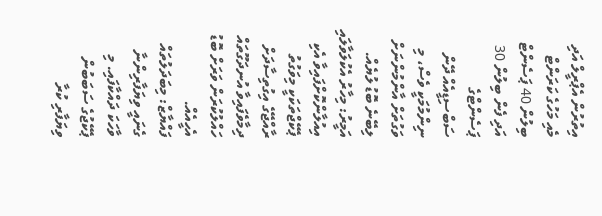އިތުރުން އެޕްރީލް އަދި މެއި މަހުގެ ކަރަންޓް ބިލުން 40 ޕަސެންޓް އަދި ފެން ބިލުން 30 ޕަސެންޓްގެ ސަބްސިޑީއެއް ދޭން ނިންމުމަކީ ވެސް، މި ވަގުތަށް އާންމުންނަށް ލިބޭނެ ބޮޑު ލުޔެއް.
އަމީރު: މިހާރު އެކުލަވާލައި އިއުލާންކޮށްފައިވާ އެކި ޕެކޭޖްތަކަކީ މިވަގުތު ރާއްޖޭގެ އިގުތިސާދަށް ދިމާވެފައިވާ އުނދަގޫތައް ހައްލުކުރަން ވަރަށް ބޮޑު އެހީއެއް.
ފައްޔާޒް: މިބަދަލުތައް ގެނައީ ވިޔަފާރިންނާ ވާހަކަ ދައްކާފައި. މި ޕެކޭޖުގެ ސަބަބުން ވިޔަފާރި ކުރާ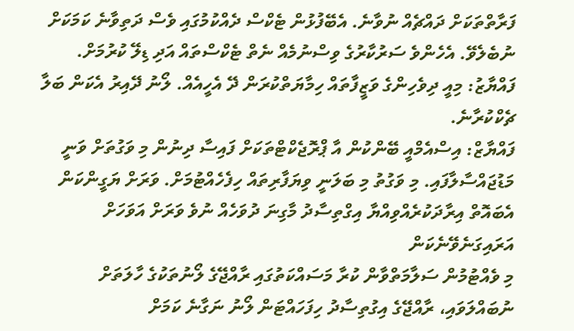ފަރާތްތަކަށް ދައްޗެއް ނުވާނެ. އެބޭފުޅުން ޓެކްސް ދެއްކުމުގައި ވެސް ދަތިވާނެ ކަމަކަށް ނުބެލެވޭ. އެހެންވެ ސަރުކާރުގެ ވިސްނުމެއް ނެތް ޓެކްސްތައް އަދި ޑިލޭ ކުރުމަށް.
ފައްޔާޒު: މިއީ ދިވެހިންގެ ވަޒީފާތައް ހިމާޔަތްކުރަން ދޭ އެހީއެއް. ލޯނު ދޭއިރު އެކަން ބަލާ ޗެކްކުރާނެ.
ފައްޔާޒް: އިސްއެމްއީ ބޭންކުން އާ ޕްރޮޖެކްޓްތަކަށް ފައިސާ ދިނުން މި ވަގުތަށް ވަނީ މަޑުޖައްސާލާފައި. މި ވަގުތު މި ބަލަނީ ވިޔަފާރިތައް ހިފެހެއްޓުމަށް. ވަރަށް ޔަގީންކަން އެބައޮތް އިރާދަކުރެއްވިއްޔާ އިގްތިސާދު މާގިނަ ދުވަހެއް ނުވެ ވަރަށް އަވަހަށް އަރައިގަނެވޭނެކަން
މި ވެއްޓުމުން ސަލާމަތްވާން ކުރާ މަސައްކަތުގައި ރާއްޖޭގެ ލޯނުތަކުގެ ހާލަތަށް ނުބައްލަވައި، ރާއްޖޭގެ އިގުތިސާދު ހިފަހައްޓަން ލޯނު ނަގާނެ ކަމަށް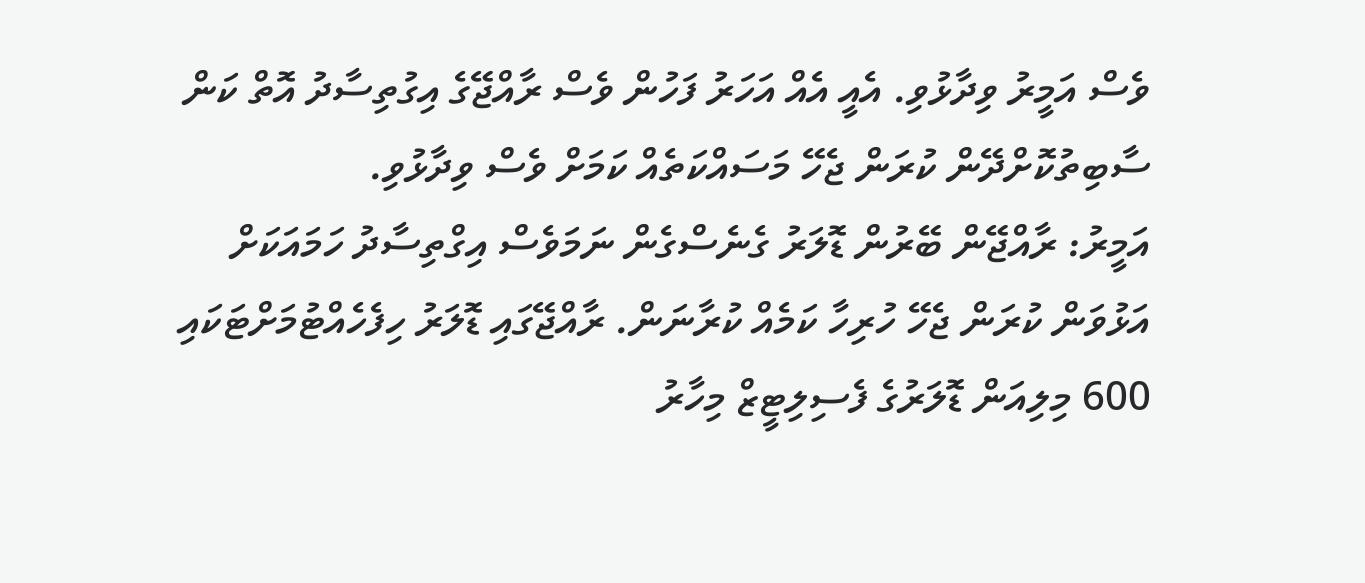ވެސް އަމީރު ވިދާޅުވި. އެއީ އެއް އަހަރު ފަހުން ވެސް ރާއްޖޭގެ އިގުތިސާދު އޮތް ކަން ސާބިތުކޮށްދޭން ކުރަން ޖެހޭ މަސައްކަތެއް ކަމަށް ވެސް ވިދާޅުވި.
އަމީރު: ރާއްޖޭން ބޭރުން ޑޮލަރު ގެނެސްގެން ނަމަވެސް އިގްތިސާދު ހަމައަކަށް އަޅުވަން ކުރަން ޖެހޭ ހުރިހާ ކަމެއް ކުރާނަން. ރާއްޖޭގައި ޑޮލަރު ހިފެހެއްޓުމަށްޓަކައި 600 މިލިއަން ޑޮލަރުގެ ފެސިލިޓީޒް މިހާރު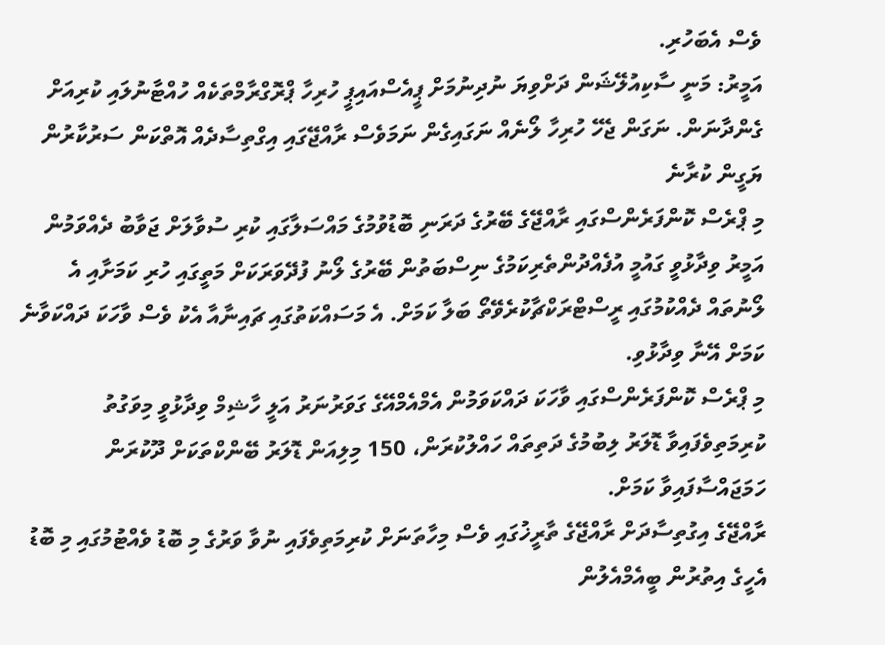ވެސް އެބަހުރި.
އަމީރު: މަނީ ސާކިއުލޭޝަން ދަށްވިޔަ ނުދިނުމަށް ޕީއެސްއައިޕީ ހުރިހާ ޕްރޮގްރާމްތަކެއް ހުއްޓާނުލައި ކުރިއަށް ގެންދާނަން. ނަގަން ޖެހޭ ހުރިހާ ލޯނެއް ނަގައިގެން ނަމަވެސް ރާއްޖޭގައި އިގްތިސާދެއް އޮތްކަން ސަރުކާރުން ޔަގީން ކުރާނެ
މި ޕްރެސް ކޮންފަރެންސްގައި ރާއްޖޭގެ ބޭރުގެ ދަރަނި ބޮޑުވުމުގެ މައްސަލާގައި ކުރި ސުވާލަށް ޖަވާބު ދެއްވަމުން އަމީރު ވިދާޅުވީ ގައުމީ އުފެއްދުންތެރިކަމުގެ ނިސްބަތުން ބޭރުގެ ލޯނު ފުދޭވަރަކަށް މަތީގައި ހުރި ކަމަށާއި އެ ލޯނުތައް ދެއްކުމުގައި ރީސްޓްރަކްޗާކުރެވޭތޯ ބަލާ ކަމަށް. އެ މަސައްކަތުގައި ޗައިނާއާ އެކު ވެސް ވާހަކަ ދައްކަވާނެ ކަމަށް އޭނާ ވިދާޅުވި.
މި ޕްރެސް ކޮންފަރެންސްގައި ވާހަކަ ދައްކަވަމުން އެމްއެމްއޭގެ ގަވަރުނަރު އަލީ ހާޝިމް ވިދާޅުވީ މިވަގުތު ކުރިމަތިވެފައިވާ ޑޮލަރު ލިބުމުގެ ދަތިތައް ހައްލުކުރަން، 150 މިލިއަން ޑޮލަރު ބޭންކްތަކަށް ދޫކުރަން ހަމަޖައްސާފައިވާ ކަމަށް.
ރާއްޖޭގެ އިގުތިސާދަށް ރާއްޖޭގެ ތާރީޚުގައި ވެސް މިހާތަނަށް ކުރިމަތިވެފައި ނުވާ ވަރުގެ މި ބޮޑު ވެއްޓުމުގައި މި ބޮޑު އެހީގެ އިތުރުން ބީއެމްއެލުން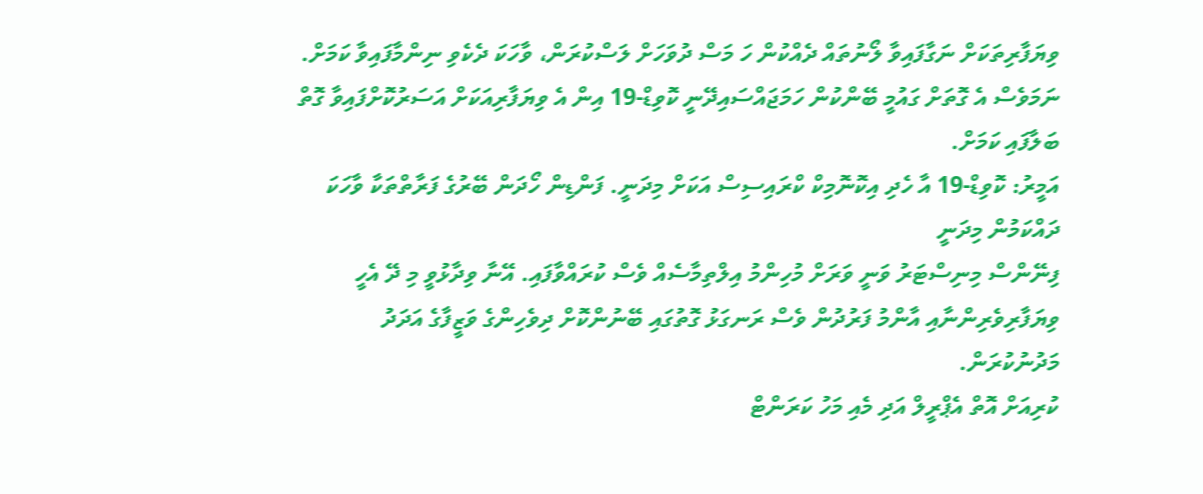ވިޔަފާރިތަކަށް ނަގާފައިވާ ލޯނުތައް ދެއްކުން ހަ މަސް ދުވަހަށް ލަސްކުރަން، ވާހަކަ ދެކެވި ނިންމާފައިވާ ކަމަށް. ނަމަވެސް އެ ގޮތަށް ގައުމީ ބޭންކުން ހަމަޖައްސައިދޭނީ ކޮވިޑް-19 އިން އެ ވިޔަފާރިއަކަށް އަސަރުކޮށްފައިވާ ގޮތް ބަލާފައި ކަމަށް.
އަމީރު: ކޮވިޑް-19 އާ ހެދި އިކޮނޮމިކް ކްރައިސިސް އަކަށް މިދަނީ. ފަންޑިން ހޯދަން ބޭރުގެ ފަރާތްތަކާ ވާހަކަ ދައްކަމުން މިދަނީ
ފިނޭންސް މިނިސްޓަރު ވަނީ ވަރަށް މުހިންމު އިލްތިމާސެއް ވެސް ކުރައްވާފައި. އޭނާ ވިދާޅުވީ މި ދޭ އެހީ ވިޔަފާރިވެރިންނާއި އާންމު ފަރުދުން ވެސް ރަނގަޅު ގޮތުގައި ބޭނުންކޮށް ދިވެހިންގެ ވަޒީފާގެ އަދަދު މަދުނުކުރަން.
ކުރިއަށް އޮތް އެޕްރީލް އަދި މެއި މަހު ކަރަންޓް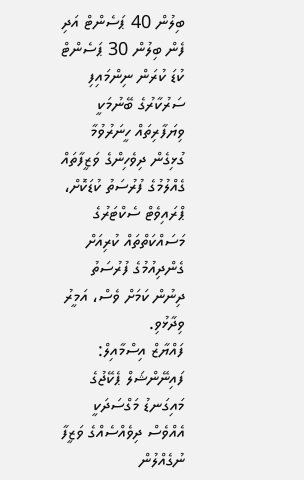ބިލުން 40 ޕަސެންޓް އަދި ފެން ބިލުން 30 ޕަސެންޓް ކުޑަ ކުރަން ނިންމައިފި
ސަރުކާރުގެ ބޭނުމަކީ ވިޔަފާރިތައް ހީނަރުވުމާ ގުޅިގެން ދިވެހިންގެ ވަޒީފާތައް ގެއްލުމުގެ ފުރުސަތު ކުޑަކޮށް، ޕްރައިވެޓް ސެކްޓަރުގެ މަސައްކަތްތައް ކުރިއަށް ގެންދިއުމުގެ ފުރުސަތު ދިނުން ކަމަށް ވެސް، އަމީރު ވިދާޅުވި.
ފައްޔާޒް އިސްމާއިލް: ފައިނޭންޝަލް ޕެކޭޖުގެ މައިގަނޑު މަގްސަދަކީ އެއްވެސް ދިވެއްސެއްގެ ވަޒީފާ ނުގެއްލުން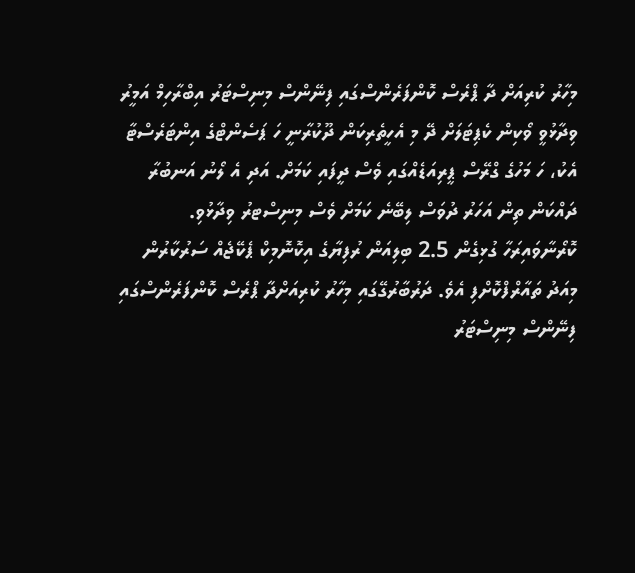މިހާރު ކުރިއަށް ދާ ޕްރެސް ކޮންފަރެންސްގައި ފިނޭންސް މިނިސްޓަރު އިބްރާހިމް އަމީރު ވިދާޅުވީ ވޯކިން ކެޕިޓަލަށް ދޭ މި އެހީތެރިކަން ދޫކުރާނީ ހަ ޕަސެންޓްގެ އިންޓަރެސްޓާ އެކު، ހަ މަހުގެ ގްރޭސް ޕީރިއަޑެއްގައި ވެސް ދީފައި ކަމަށް. އަދި އެ ލޯނު އަނބުރާ ދައްކަން ތިން އަހަރު ދުވަސް ލިބޭނެ ކަމަށް ވެސް މިނިސްޓރު ވިދާޅުވި.
ކޮރޯނާވައިރަހާ ގުޅިގެން 2.5 ބިލިއަން ރުފިޔާގެ އިކޮނޮމިކް ޕެކޭޖެއް ސަރުކާރުން މިއަދު ތައާރްފްކޮށްފި އެވެ. ދަރުބާރުގޭގައި މިހާރު ކުރިއަށްދާ ޕްރެސް ކޮންފަރެންސްގައި ފިނޭންސް މިނިސްޓަރު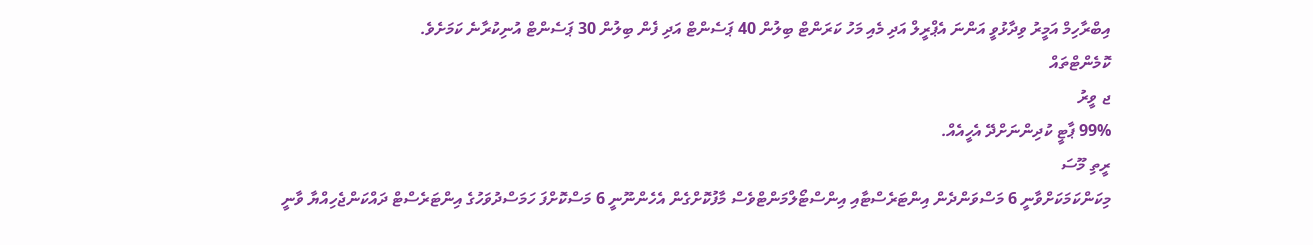އިބްރާހިމް އަމީރު ވިދާޅުވީ އަންނަ އެޕްރީލް އަދި މެއި މަހު ކަރަންޓް ބިލުން 40 ޕަސެންޓް އަދި ފެން ބިލުން 30 ޕަސެންޓް އުނިކުރާނެ ކަމަށެވެ.
ކޮމެންޓްތައް
ޖ ވީރު
99% ޕާޓީ ކުދިންނަށްދޭ އެހީއެއް.
ރީތި މޫސަ
މިކަންކަމަކަށްވާނީ 6 މަސްވަންދެން އިންޓަރެސްޓާއި އިންސްޓޯލްމަންޓްވެސް މާފުކޮށްގެން އެހެންނޫނީ 6 މަސްކޮށްފަ ހަމަސްދުވަހުގެ އިންޓަރެސްޓް ދައްކަންޖެހިއްޔާ ވާނީ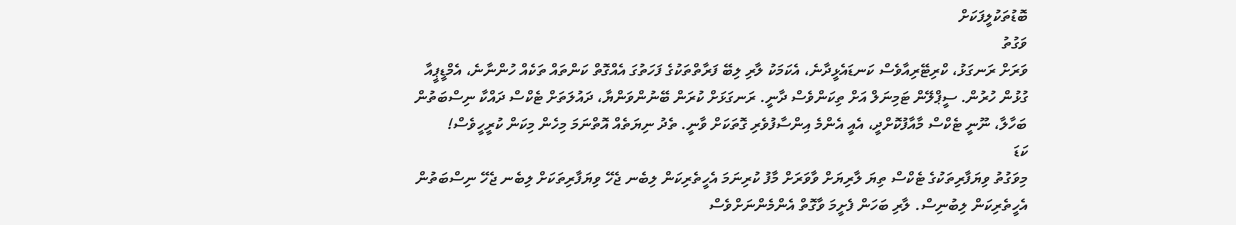ބޮޑުތަކުލީފަކަށް
ވަގުތު
ވަރަށް ރަނގަޅު، ކްރިޓޭރިއާވެސް ކަނޑައެޅީދާނެ، އެކަމަކު ލާރި ލިބޭ ފަރާތްތަކުގެ ފަހަތުގަ އެއްގޮތް ކަންތައް ތަކެއް ހުންނާނެ، އެމްޑީޕީއާ ގުޅުން ހުރުން. ސީޕްލޭން ޓަމިނަލް އަށް ތިކަންވެސް ދާނީ. ރަނގަޅަށް ކުރަން ބޭނުންވަންޔާ، ދައުލަތަށް ޓެކްސް ދައްކާ ނިސްބަތުން ބަހާލާ، ނޫނީ ޓެކްސް މާއާފުކޮށްދީ، އެއީ އެންމެ އިންސާފުވެރި ގޮތަކަށް ވާނީ. ތެދު ނިޔަތެއް އޮތްނަމަ މިހެން މިކަން ކުރީހީވެސް!
ކަޑަ
މިވަގުތު ވިޔަފާރިތަކުގެ ޓެކްސް ތިޔަ ލާރިޔަށް ވާވަރަށް މާފު ކުރިނަމަ އެހީތެރިކަން ލިބެނ ޖެހޭ ވިޔަފާރިތަކަށް ލިބެނ ޖެހޭ ނިސްބަތުން އެހީތެރިކަން ލިބުނިސް. ލާރި ބަހަން ފެށީމަ ވާގޮތް އެންމެންނަށްވެސް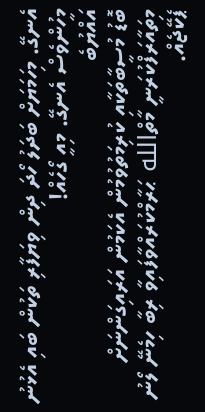އެނގޭ. މިހަމަޔަށް ބަދަލު ހޯދަ ދިން ވިޔަފާރި ތަކުން ބައި އެޅުނު މީހުންވެސް އެނގޭ. މިއީ ގޯހެއް!
އައްޔުބެ
ބޮޑު މުސީބާތަކާއި ކުރިމަތުވުމުން އެކަމުން އަރައިގަންނަށް މިތައާރަފްކުރަނީ މާތްالله ޙަރާމްކުރައްވާފައިވާ ރިބާ ހިމެނޭ ލޯނު ޕެކޭޖެއް.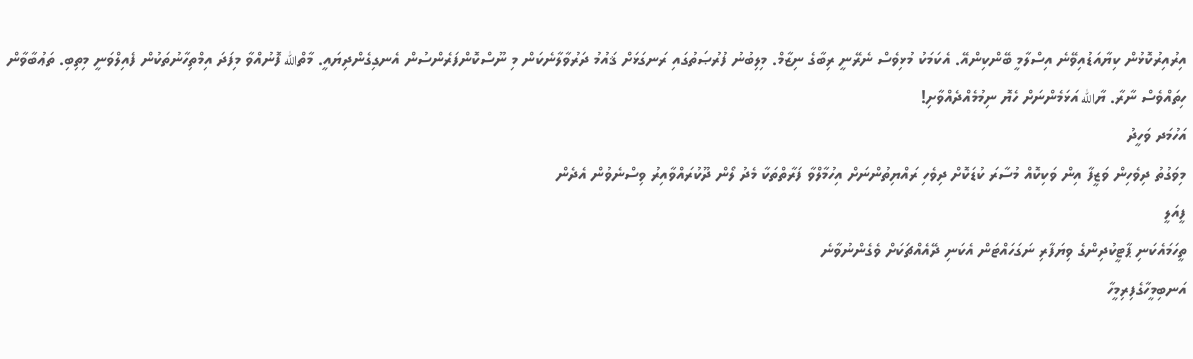އިރުއިރުކޮޅުން ކިޔާއަޑުއިވޭނެ އިސްލާމީ ބޭންކިންއޭ. އެކަމަކު މުޅިވެސް ނެރޭނީ ރިބާގެ ނިޒާމް. މިލިބުނު ފުރުޞަތުގައި ރަނގަޅަށް ޤައުމު ދަރުވާލާނެކަން މި ނޫސްކޮންފަރެންސުން އެނގިގެންދިޔައީ. މާތްالله ފޮނުއްވާ މިފަދަ އިމްތިހާނުތަކުން ފެއިލްވަނީ މިތިބި. ތަޢުބާވާން ހިތައްވެސް ނާރާ. ޔާالله އަޅަމެންނަށް ހެޔޮ ނިމުމެއްދެއްވާށި!
އަހުމަދ ވަހީދު
މިވަގުތު ދިވެހިން ވަޒީފާ އިން ވަކިކޮއް މުސާރަ ކުޑަކޮށް ދިވެހި ރައްޔިތުންނަށް އިހުމާލްވާ ފަރާތްތަކާ މެދު ލޯން ދޫކުރައްވާއިރު ވިސްނެވުން އެދެން
ފީއަލީ
ތީހަމައެކަނި ޕާޓީކުދިންގެ ވިޔަފާރި ނަގަހައްޓަން އެކަނި ދޭއެއްޗަކަށް ވެގެންނުވާނެ
އަނބިމީހާގެފިރިމީހާ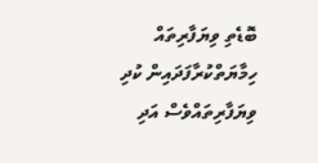ބޮޑެތި ވިޔަފާރިތައް ހިމާޔަތްކުރާފަދައިން ކުދި ވިޔަފާރިތައްވެސް އަދި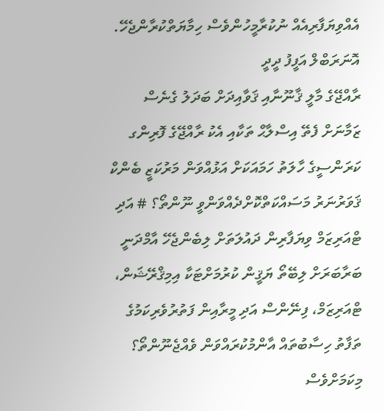އެއްވިޔަފާރިއެއް ނުކުރާމީހުންވެސް ހިމާޔަތްކުރާންޖެހޭ.
އޮނަރަބްލް އަފީފު ދީދީ
ރާއްޖޭގެ މާލީ ޤާނޫނާއި ޤަވާއިދަށް ބަދަލު ގެނެސް ޒަމާނަށް ފެތޭ އިސްލާޙް ތަކާއި އެކު ރާއްޖޭގެ ފޮރިންގ ކަރަންސީގެ ހާލަތު ހަމައަކަށް އަޅުއްވަން މަރުކަޒީ ބެންކް ޤަވަރުނަރު މަސައްކަތްކޮށްދެއްވަންވީ ނޫންތޯ؟ # އަދި ޓްއަރިޒަމް ވިޔަފާރިން ދައުލަތަށް ލިބެންޖެހޭ އާމްދަނީ ބަރާބަރަށް ލިބޭތޯ ޔަޤީން ކުރުމަށްޓަކާ އިމިޤްރޭޝަން، ޓްއަރިޒަމް، ފިނޭންސް އަދި މީރާއިން ފަތުރުވެރިކަމުގެ ތަފާތު ހިސާބުތައް އާންމުކުރައްވަން ވެއްޖެނޫންތޯ؟ މިކަމަށްވެސް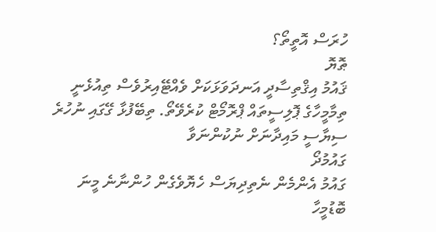ހުރަސް އޮތީތޯ؟
ޠޮޔޮ
ޤައުމު އިޤްތިސާދީ އަނދަވަޅަކަށް ވެއްޓޭއިރުވެސް ތިއުޅެނީ ތިމާމީހާގެ ޕޮލިސީތައް ޕްރޮމޯޓް ކުރެވޭތޯ. ތިބޭފުޅާ ގޭގައި ނުހުރެ ސިޔާސީ މައިދާނަށް ނުކުންނަވާ
ގައުމުދޯ
ގައުމު އެންމެން ނެތިދިޔަސް ހެޔޮވެގެން ހުންނާނެ މީނަ
ބޮޑުމީހާ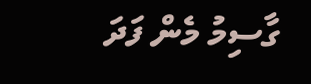ގާސިމު މެން ފަދަ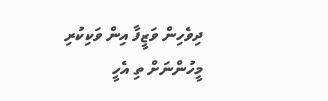ދިވެހިން ވަޒީފާ އިން ވަކިކުރި މީހުންނަށް ތި އެހީ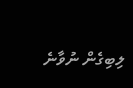ލިބިގެން ނުވާނެ